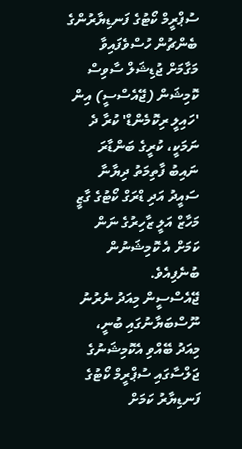ސުޕްރީމް ކޯޓުގެ ފަނޑިޔާރުންގެ ބެންޗުން ހުސްވެފައިވާ މަގާމަށް ޖުޑިޝަލް ސާވިސް ކޮމިޝަން (ޖޭއެސްސީ) އިން 'ހައިލީ ރިކޮމެންޑް' ކުރާ ދެ ނަމަކީ، ކުރީގެ ބަންޑާރަ ނައިބު ފާތިމަތު ދިޔާނާ ސައީދު އަދި ޑްރަގް ކޯޓުގެ ގާޒީ މަހާޒް އަލީ ޒާހިރުގެ ނަން ކަމަށް އެ ކޮމިޝަނުން ބުނެފިއެވެ.
ޖޭއެސްސީން މިއަދު ނެރުނު ނޫސްބަޔާނުގައި ބުނީ، މިއަދު ބޭއްވި އެކޮމިޝަނުގެ ޖަލްސާގައި ސުޕްރީމް ކޯޓުގެ ފަނޑިޔާރު ކަމަށް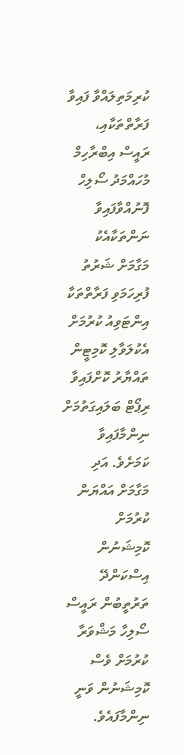ކުރިމަތިލައްވާ ފައިވާ ފަރާތްތަކާއި، ރައީސް އިބްރާހިމް މުހައްމަދު ސޯލިހް ފޮނުއްވާފައިވާ ނަންތަކާއެކު މަގާމަށް ޝަރުތު ފުރިހަމަވި ފަރާތްތަކާ އިންޓަވިއު ކުރުމަށް އެކުލަވާލި ކޮމިޓީން ތައްޔާރު ކޮށްފައިވާ ރިޕޯޓް ބަލައިގަތުމަށް ނިންމާފައިވާ ކަމަށެވެ. އަދި މަގާމަށް އައްޔަން ކުރުމަށް ކޮމިޝަނުން އިސްކަންދޭ ތަރުތީބުން ރައީސް ސޯލިހާ މަޝްވަރާ ކުރުމަށް ވެސް ކޮމިޝަނުން ވަނީ ނިންމާފައެވެ.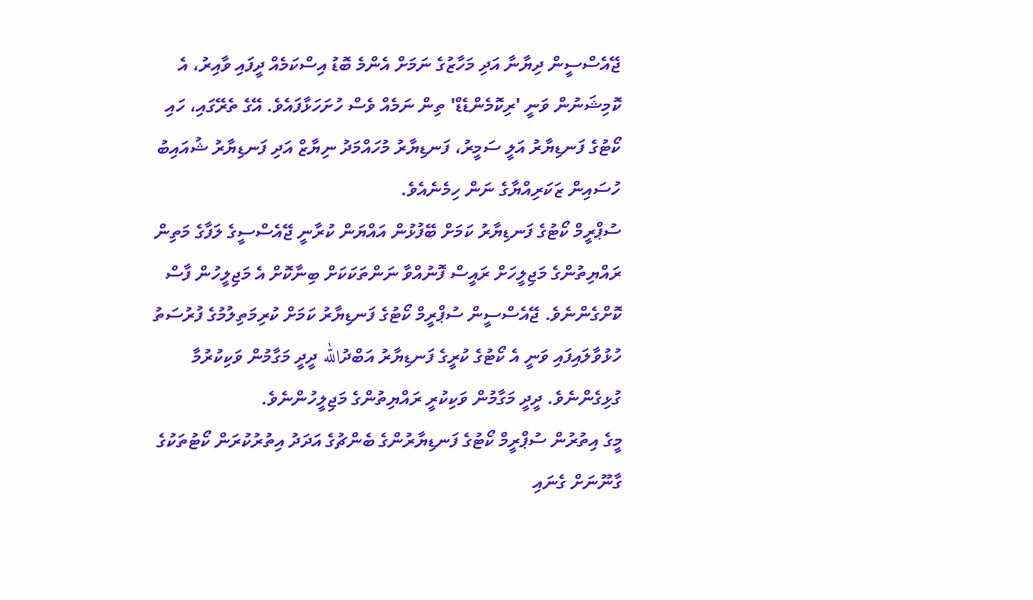ޖޭއެސްސީން ދިޔާނާ އަދި މަހާޒުގެ ނަމަށް އެންމެ ބޮޑު އިސްކަމެއް ދީފައި ވާއިރު، އެ ކޮމިޝަނުން ވަނީ 'ރިކޮމެންޑެޑް' ތިން ނަމެއް ވެސް ހުށަހަޅާފައެވެ. އޭގެ ތެރޭގައި، ހައި ކޯޓުގެ ފަނޑިޔާރު އަލީ ސަމީރު، ފަނޑިޔާރު މުހައްމަދު ނިޔާޒް އަދި ފަނޑިޔާރު ޝުއައިބު ހުސައިން ޒަކަރިއްޔާގެ ނަން ހިމެނެއެވެ.
ސުޕްރީމް ކޯޓުގެ ފަނޑިޔާރު ކަމަށް ބޭފުޅުން އައްޔަން ކުރާނީ ޖޭއެސްސީގެ ލަފާގެ މަތިން ރައްޔިތުންގެ މަޖިލީހަށް ރައީސް ފޮނުއްވާ ނަންތަކަކަށް ބިނާކޮށް އެ މަޖިލީހުން ފާސް ކޮށްގެންނެވެ. ޖޭއެސްސީން ސުޕްރީމް ކޯޓުގެ ފަނޑިޔާރު ކަމަށް ކުރިމަތިލުމުގެ ފުރުސަތު ހުޅުވާލައިފައި ވަނީ އެ ކޯޓުގެ ކުރީގެ ފަނޑިޔާރު އަބްދުالله ދީދީ މަގާމުން ވަކިކުރުމާ ގުޅިގެންނެވެ. ދީދީ މަގާމުން ވަކިކުރީ ރައްޔިތުންގެ މަޖިލީހުންނެވެ.
މީގެ އިތުރުން ސުޕްރީމް ކޯޓުގެ ފަނޑިޔާރުންގެ ބެންޗުގެ އަދަދު އިތުރުކުރަން ކޯޓުތަކުގެ ގާނޫނަށް ގެނައި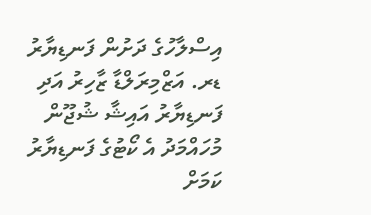އިސްލާހުގެ ދަށުން ފަނޑިޔާރު ޑރ. އަޒްމިރަލްޑާ ޒާހިރު އަދި ފަނޑިޔާރު އައިޝާ ޝުޖޫން މުހައްމަދު އެ ކޯޓުގެ ފަނޑިޔާރު ކަމަށް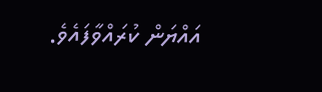އައްޔަން ކުރައްވާފައެވެ.